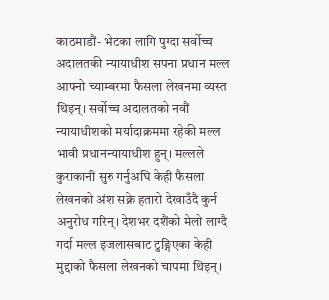काठमाडौं- भेटका लागि पुग्दा सर्वोच्च अदालतकी न्यायाधीश सपना प्रधान मल्ल आफ्नो च्याम्बरमा फैसला लेखनमा व्यस्त थिइन्। सर्वोच्च अदालतको नवौं न्यायाधीशको मर्यादाक्रममा रहेकी मल्ल भावी प्रधानन्यायाधीश हुन्। मल्लले कुराकानी सुरु गर्नुअघि केही फैसला लेखनको अंश सक्ने हतारो देखाउँदै कुर्न अनुरोध गरिन्। देशभर दशैंको मेलो लाग्दै गर्दा मल्ल इजलासबाट टुङ्गिएका केही मुद्दाको फैसला लेखनको चापमा थिइन्।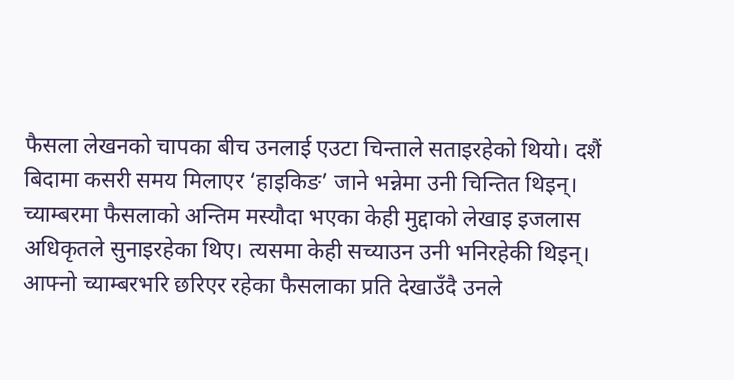फैसला लेखनको चापका बीच उनलाई एउटा चिन्ताले सताइरहेको थियो। दशैं बिदामा कसरी समय मिलाएर ‘हाइकिङ’ जाने भन्नेमा उनी चिन्तित थिइन्।
च्याम्बरमा फैसलाको अन्तिम मस्यौदा भएका केही मुद्दाको लेखाइ इजलास अधिकृतले सुनाइरहेका थिए। त्यसमा केही सच्याउन उनी भनिरहेकी थिइन्।
आफ्नो च्याम्बरभरि छरिएर रहेका फैसलाका प्रति देखाउँदै उनले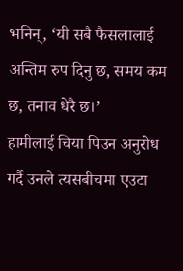भनिन्, ‘यी सबै फैसलालाई अन्तिम रुप दिनु छ, समय कम छ, तनाव धेरै छ।’
हामीलाई चिया पिउन अनुरोध गर्दै उनले त्यसबीचमा एउटा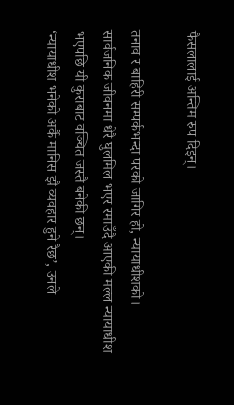फैसलालाई अन्तिम रुप दिइन्।

तनाव र बाहिरी सम्पर्कभन्दा परको जागिर हो, न्यायाधीशको। सार्वजनिक जीवनमा धेरै घुलमिल भएर रमाउँदै आएकी मल्ल न्यायाधीश भएपछि यी कुराबाट वञ्चित जस्तै बनेकी छन्।
‘न्यायाधीश भनेको अर्कै मानिस झै व्यवहार हुने रैछ’, उनले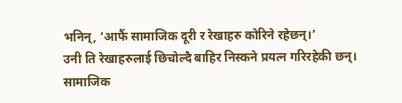भनिन्, ‘आफैं सामाजिक दूरी र रेखाहरु कोरिने रहेछन्।’
उनी ति रेखाहरुलाई छिचोल्दै बाहिर निस्कने प्रयत्न गरिरहेकी छन्।
सामाजिक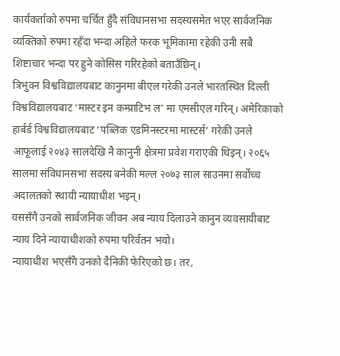कार्यकर्ताको रुपमा चर्चित हुँदै संविधानसभा सदस्यसमेत भएर सार्वजनिक व्यक्तिको रुपमा रहँदा भन्दा अहिले फरक भूमिकामा रहेकी उनी सबै शिष्टाचार भन्दा पर हुने कोसिस गरिरहेको बताउँछिन्।
त्रिभुवन विश्वविद्यालयबाट कानुनमा बीएल गरेकी उनले भारतस्थित दिल्ली विश्वविद्यालयबाट ‘मास्टर इन कम्प्राटिभ ल’ मा एमसीएल गरिन्। अमेरिकाको हार्बर्ड विश्वविद्यालयबाट ‘पब्लिक एडमिनस्टरमा मास्टर्स’ गरेकी उनले आफूलाई २०४३ सालदेखि नै कानुनी क्षेत्रमा प्रवेश गराएकी थिइन्। २०६५ सालमा संविधानसभा सदस्य बनेकी मल्ल २०७३ साल साउनमा सर्वोच्च अदालतको स्थायी न्यायाधीश भइन्।
यससँगै उनको सार्वजनिक जीवन अब न्याय दिलाउने कानुन व्यवसायीबाट न्याय दिने न्यायाधीशको रुपमा परिर्वतन भयो।
न्यायाधीश भएसँगै उनको दैनिकी फेरिएको छ। तर,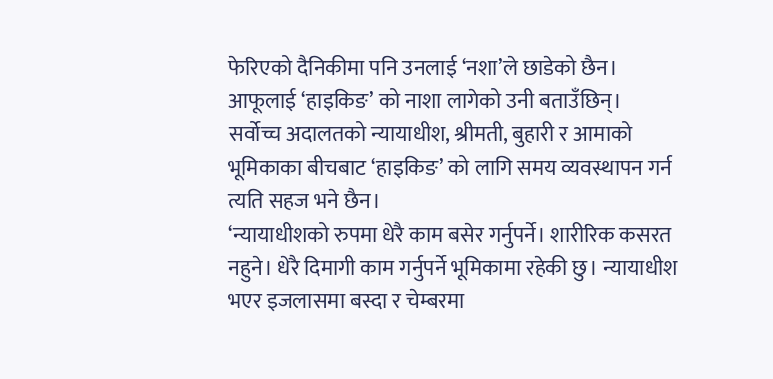फेरिएको दैनिकीमा पनि उनलाई ‘नशा’ले छाडेको छैन।
आफूलाई ‘हाइकिङ’ को नाशा लागेको उनी बताउँछिन्।
सर्वोच्च अदालतको न्यायाधीश, श्रीमती, बुहारी र आमाको भूमिकाका बीचबाट ‘हाइकिङ’ को लागि समय व्यवस्थापन गर्न त्यति सहज भने छैन।
‘न्यायाधीशको रुपमा धेरै काम बसेर गर्नुपर्ने। शारीरिक कसरत नहुने। धेरै दिमागी काम गर्नुपर्ने भूमिकामा रहेकी छु। न्यायाधीश भएर इजलासमा बस्दा र चेम्बरमा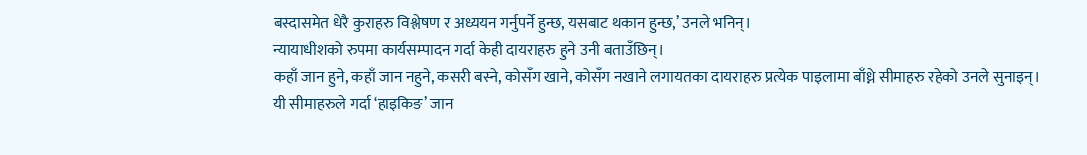बस्दासमेत धेरै कुराहरु विश्लेषण र अध्ययन गर्नुपर्ने हुन्छ, यसबाट थकान हुन्छ,’ उनले भनिन्।
न्यायाधीशको रुपमा कार्यसम्पादन गर्दा केही दायराहरु हुने उनी बताउँछिन्।
कहाँ जान हुने, कहाँ जान नहुने, कसरी बस्ने, कोसँग खाने, कोसँग नखाने लगायतका दायराहरु प्रत्येक पाइलामा बाँध्ने सीमाहरु रहेको उनले सुनाइन्।
यी सीमाहरुले गर्दा ‘हाइकिङ’ जान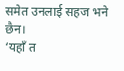समेत उनलाई सहज भने छैन।
‘यहाँ त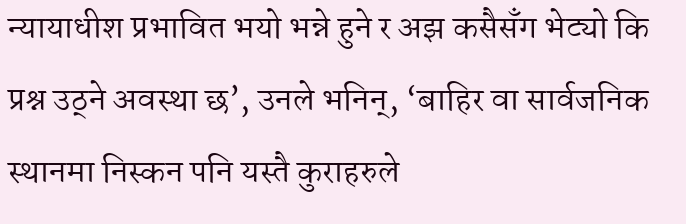न्यायाधीश प्रभावित भयो भन्ने हुने र अझ कसैसँग भेट्यो कि प्रश्न उठ्ने अवस्था छ’, उनले भनिन्, ‘बाहिर वा सार्वजनिक स्थानमा निस्कन पनि यस्तै कुराहरुले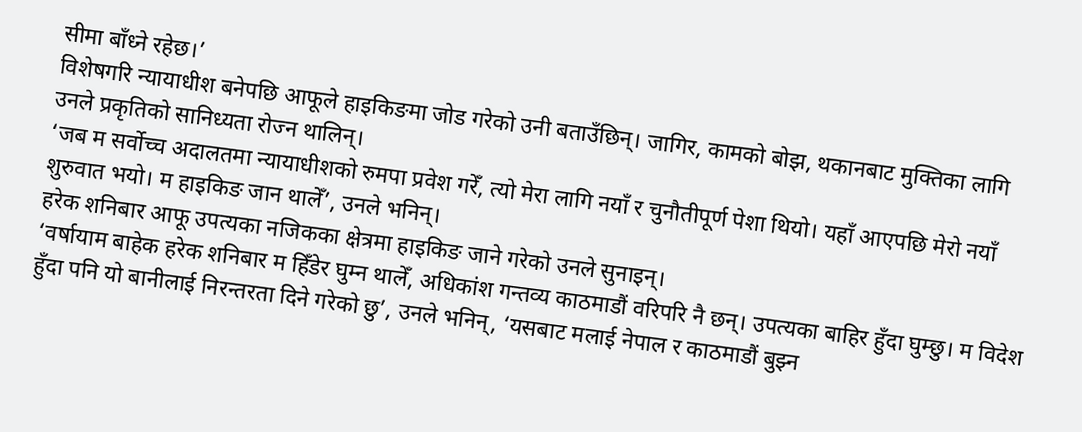सीमा बाँध्ने रहेछ।’
विशेषगरि न्यायाधीश बनेपछि आफूले हाइकिङमा जोड गरेको उनी बताउँछिन्। जागिर, कामको बोझ, थकानबाट मुक्तिका लागि उनले प्रकृतिको सानिध्यता रोज्न थालिन्।
‘जब म सर्वोच्च अदालतमा न्यायाधीशको रुमपा प्रवेश गरेँ, त्यो मेरा लागि नयाँ र चुनौतीपूर्ण पेशा थियो। यहाँ आएपछि मेरो नयाँ शुरुवात भयो। म हाइकिङ जान थालेँ’, उनले भनिन्।
हरेक शनिबार आफू उपत्यका नजिकका क्षेत्रमा हाइकिङ जाने गरेको उनले सुनाइन्।
‘वर्षायाम बाहेक हरेक शनिबार म हिँडेर घुम्न थालेँ, अधिकांश गन्तव्य काठमाडौं वरिपरि नै छन्। उपत्यका बाहिर हुँदा घुम्छु। म विदेश हुँदा पनि यो बानीलाई निरन्तरता दिने गरेको छु’, उनले भनिन्, ‘यसबाट मलाई नेपाल र काठमाडौं बुझ्न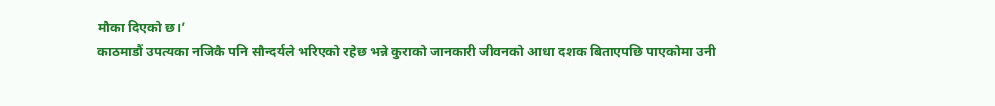मौका दिएको छ।’
काठमाडौं उपत्यका नजिकै पनि सौन्दर्यले भरिएको रहेछ भन्ने कुराको जानकारी जीवनको आधा दशक बिताएपछि पाएकोमा उनी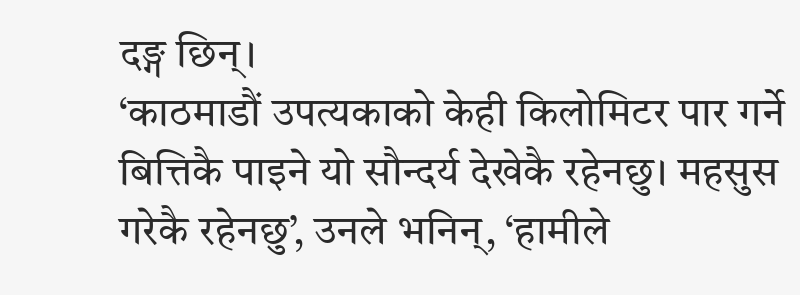दङ्ग छिन्।
‘काठमाडौं उपत्यकाको केही किलोमिटर पार गर्ने बित्तिकै पाइने यो सौन्दर्य देखेकै रहेनछु। महसुस गरेकै रहेनछु’, उनले भनिन्, ‘हामीले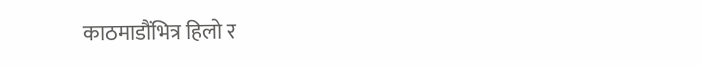काठमाडौंभित्र हिलो र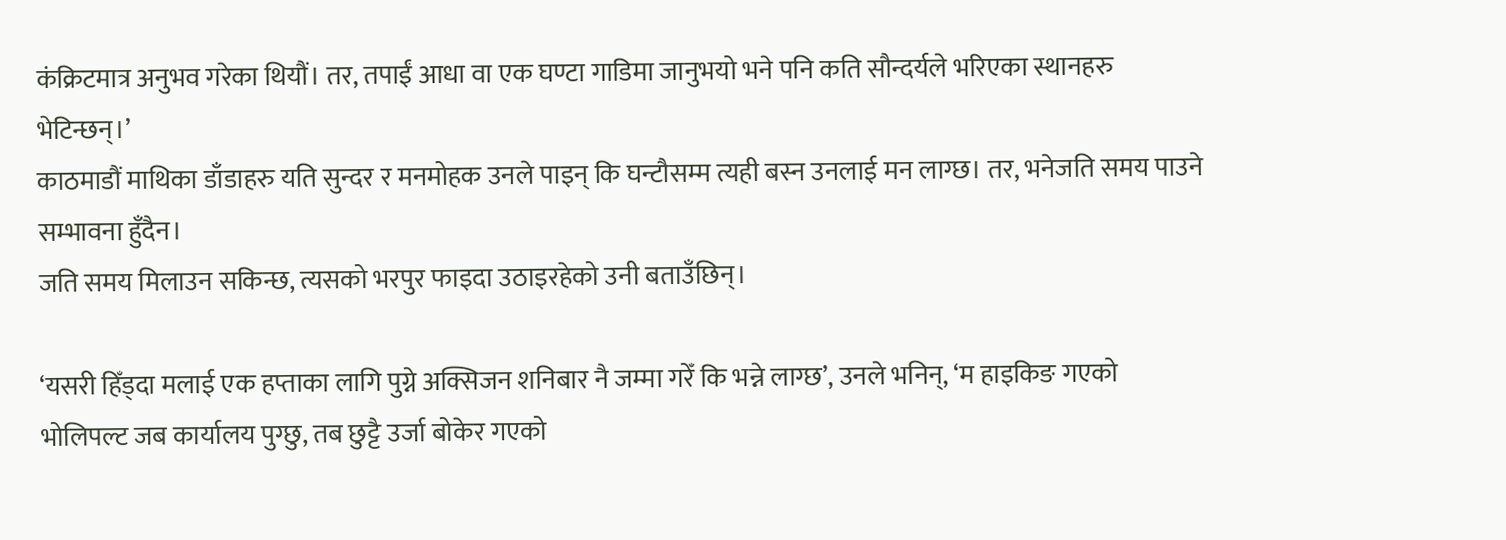कंक्रिटमात्र अनुभव गरेका थियौं। तर, तपाईं आधा वा एक घण्टा गाडिमा जानुभयो भने पनि कति सौन्दर्यले भरिएका स्थानहरु भेटिन्छन्।’
काठमाडौं माथिका डाँडाहरु यति सुन्दर र मनमोहक उनले पाइन् कि घन्टौसम्म त्यही बस्न उनलाई मन लाग्छ। तर, भनेजति समय पाउने सम्भावना हुँदैन।
जति समय मिलाउन सकिन्छ, त्यसको भरपुर फाइदा उठाइरहेको उनी बताउँछिन्।

‘यसरी हिँड्दा मलाई एक हप्ताका लागि पुग्ने अक्सिजन शनिबार नै जम्मा गरेँ कि भन्ने लाग्छ’, उनले भनिन्, ‘म हाइकिङ गएको भोलिपल्ट जब कार्यालय पुग्छु, तब छुट्टै उर्जा बोकेर गएको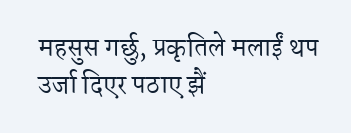महसुस गर्छु, प्रकृतिले मलाईं थप उर्जा दिएर पठाए झैं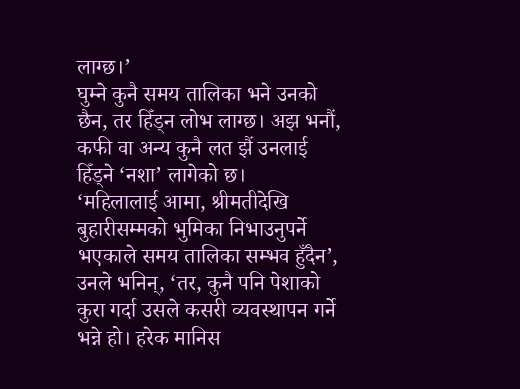लाग्छ।’
घुम्ने कुनै समय तालिका भने उनको छैन, तर हिँड्न लोभ लाग्छ। अझ भनौं, कफी वा अन्य कुनै लत झैं उनलाई हिँड्ने ‘नशा’ लागेको छ।
‘महिलालाई आमा, श्रीमतीदेखि बुहारीसम्मको भुमिका निभाउनुपर्ने भएकाले समय तालिका सम्भव हुँदैन’, उनले भनिन्, ‘तर, कुनै पनि पेशाको कुरा गर्दा उसले कसरी व्यवस्थापन गर्ने भन्ने हो। हरेक मानिस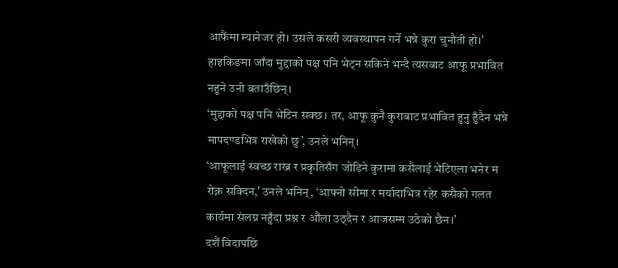आफैंमा म्यानेजर हो। उसले कसरी व्यवस्थापन गर्ने भन्ने कुरा चुनौती हो।’
हाइकिङमा जाँदा मुद्दाको पक्ष पनि भेट्न सकिने भन्दै त्यसबाट आफू प्रभावित नहुने उनी बताउँछिन्।
‘मुद्दाको पक्ष पनि भेटिन सक्छ। तर, आफू कुनै कुराबाट प्रभावित हुनु हुँदैन भन्ने मापदण्डभित्र राखेको छु’, उनले भनिन्।
‘आफूलाई स्वच्छ राख्न र प्रकृतिसँग जोडिने कुरामा कसैलाई भेटिएला भनेर म रोक्न सक्दिन,’ उनले भनिन्, ‘आफ्नो सीमा र मर्यादाभित्र रहेर कसैको गलत कार्यमा संलग्न नहुँदा प्रश्न र औंला उठ्दैन र आजसम्म उठेको छैन।’
दशैं विदापछि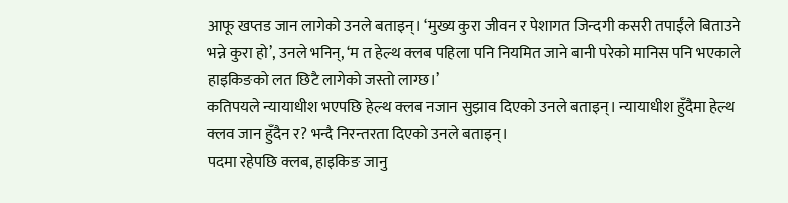आफू खप्तड जान लागेको उनले बताइन्। ‘मुख्य कुरा जीवन र पेशागत जिन्दगी कसरी तपाईंले बिताउने भन्ने कुरा हो’, उनले भनिन्, ‘म त हेल्थ क्लब पहिला पनि नियमित जाने बानी परेको मानिस पनि भएकाले हाइकिङको लत छिटै लागेको जस्तो लाग्छ।’
कतिपयले न्यायाधीश भएपछि हेल्थ क्लब नजान सुझाव दिएको उनले बताइन्। न्यायाधीश हुँदैमा हेल्थ क्लव जान हुँदैन र? भन्दै निरन्तरता दिएको उनले बताइन्।
पदमा रहेपछि क्लब, हाइकिङ जानु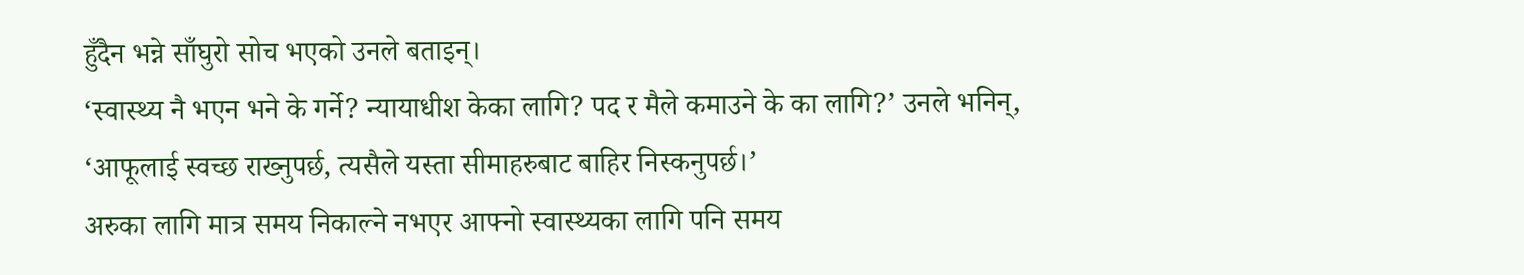हुँदैन भन्ने साँघुरो सोच भएको उनले बताइन्।
‘स्वास्थ्य नै भएन भने के गर्ने? न्यायाधीश केका लागि? पद र मैले कमाउने के का लागि?’ उनले भनिन्, ‘आफूलाई स्वच्छ राख्नुपर्छ, त्यसैले यस्ता सीमाहरुबाट बाहिर निस्कनुपर्छ।’
अरुका लागि मात्र समय निकाल्ने नभएर आफ्नो स्वास्थ्यका लागि पनि समय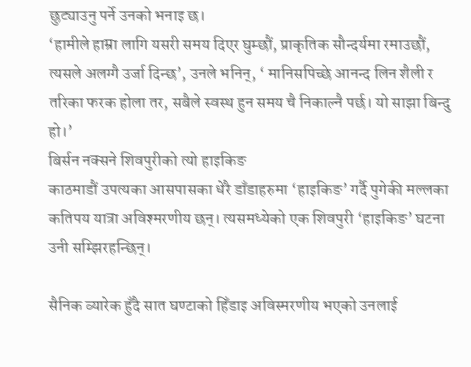छुट्याउनु पर्ने उनको भनाइ छ।
‘हामीले हाम्रा लागि यसरी समय दिएर घुम्छौं, प्राकृतिक सौन्दर्यमा रमाउछौं, त्यसले अलग्गै उर्जा दिन्छ’, उनले भनिन्, ‘ मानिसपिच्छे आनन्द लिन शैली र तरिका फरक होला तर, सबैले स्वस्थ हुन समय चै निकाल्नै पर्छ। यो साझा बिन्दु हो।’
बिर्सन नक्सने शिवपुरीको त्यो हाइकिङ
काठमाडौं उपत्यका आसपासका धेरै डाँडाहरुमा ‘हाइकिङ’ गर्दै पुगेकी मल्लका कतिपय यात्रा अविश्मरणीय छन्। त्यसमध्येको एक शिवपुरी ‘हाइकिङ’ घटना उनी सम्झिरहन्छिन्।

सैनिक व्यारेक हुँदै सात घण्टाको हिँडाइ अविस्मरणीय भएको उनलाई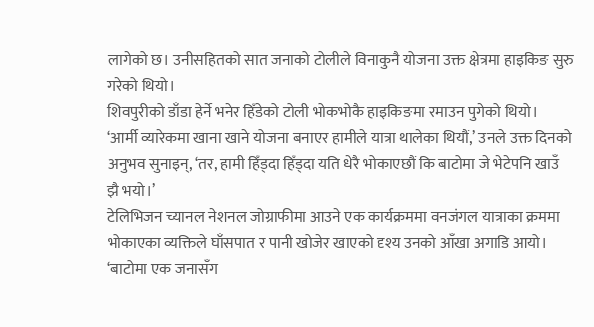लागेको छ। उनीसहितको सात जनाको टोलीले विनाकुनै योजना उक्त क्षेत्रमा हाइकिङ सुरु गरेको थियो।
शिवपुरीको डाँडा हेर्ने भनेर हिँडेको टोली भोकभोकै हाइकिङमा रमाउन पुगेको थियो।
‘आर्मी व्यारेकमा खाना खाने योजना बनाएर हामीले यात्रा थालेका थियौं,’ उनले उक्त दिनको अनुभव सुनाइन्, ‘तर, हामी हिँड्दा हिँड्दा यति धेरै भोकाएछौं कि बाटोमा जे भेटेपनि खाउँ झै भयो।’
टेलिभिजन च्यानल नेशनल जोग्राफीमा आउने एक कार्यक्रममा वनजंगल यात्राका क्रममा भोकाएका व्यक्तिले घाँसपात र पानी खोजेर खाएको दृश्य उनको आँखा अगाडि आयो।
‘बाटोमा एक जनासँग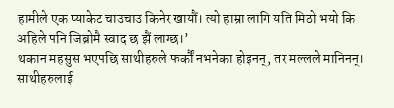हामीले एक प्याकेट चाउचाउ किनेर खायौं। त्यो हाम्रा लागि यति मिठो भयो कि अहिले पनि जिब्रोमै स्वाद छ झैं लाग्छ।’
थकान महसुस भएपछि साथीहरुले फर्कौं नभनेका होइनन्, तर मल्लले मानिनन्। साथीहरुलाई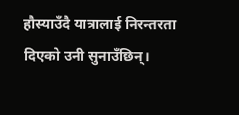हौस्याउँदै यात्रालाई निरन्तरता दिएको उनी सुनाउँछिन्।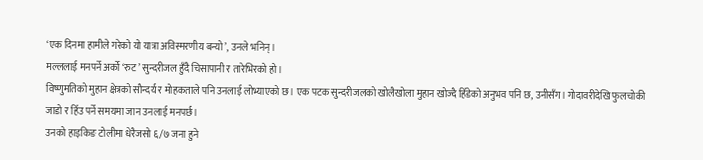‘एक दिनमा हामीले गरेको यो यात्रा अविस्मरणीय बन्यो’, उनले भनिन्।
मल्ललाई मनपर्ने अर्को ‘रुट’ सुन्दरीजल हुँदै चिसापानी र तारेभिरको हो।
विष्णुमतिको मुहान क्षेत्रको सौन्दर्य र मोहकताले पनि उनलाई लोभ्याएको छ। एक पटक सुन्दरीजलको खोलैखोला मुहान खोज्दै हिँडेको अनुभव पनि छ, उनीसँग। गोदावरीदेखि फुलचोकी जाडो र हिँउ पर्ने समयमा जान उनलाई मनपर्छ।
उनको हाइकिङ टोलीमा धेरैजसो ६/७ जना हुने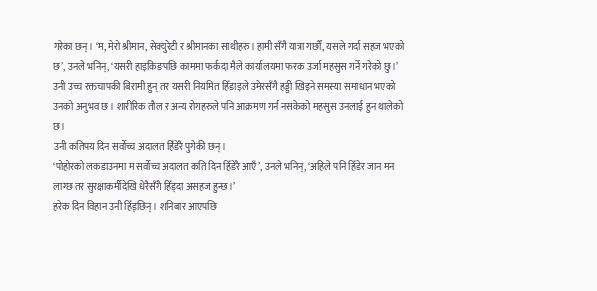गरेका छन्। ‘म, मेरो श्रीमान, सेक्युरेटी र श्रीमानका साथीहरु। हामी सँगै यात्रा गर्छौं, यसले गर्दा सहज भएको छ’, उनले भनिन्, ‘यसरी हाइकिङपछि काममा फर्कदा मैले कार्यालयमा फरक उर्जा महसुस गर्ने गरेको छु।’
उनी उच्च रक्तचापकी बिरामी हुन् तर यसरी नियमित हिँडाइले उमेरसँगै हड्डी खिइने समस्या समाधान भएको उनको अनुभव छ । शारीरिक तौल र अन्य रोगहरुले पनि आक्रमण गर्न नसकेको महसुस उनलाई हुन थालेको छ।
उनी कतिपय दिन सर्वोच्च अदालत हिँडेरै पुगेकी छन्।
‘पोहोरको लकडाउनमा म सर्वोच्च अदालत कति दिन हिँडेरै आएँ’, उनले भनिन्, ‘अहिले पनि हिँडेर जान मन लाग्छ तर सुरक्षाकर्मीदेखि धेरैसँगै हिँड्दा असहज हुन्छ।’
हरेक दिन विहान उनी हिँड्छिन्। शनिबार आएपछि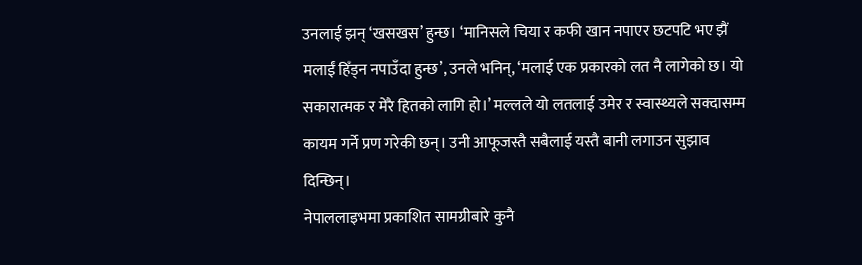उनलाई झन् ‘खसखस’ हुन्छ। ‘मानिसले चिया र कफी खान नपाएर छटपटि भए झैं मलाईं हिँड्न नपाउँदा हुन्छ’, उनले भनिन्, ‘मलाई एक प्रकारको लत नै लागेको छ। यो सकारात्मक र मेरै हितको लागि हो।’ मल्लले यो लतलाई उमेर र स्वास्थ्यले सक्दासम्म कायम गर्ने प्रण गरेकी छन्। उनी आफूजस्तै सबैलाई यस्तै बानी लगाउन सुझाव दिन्छिन्।
नेपाललाइभमा प्रकाशित सामग्रीबारे कुनै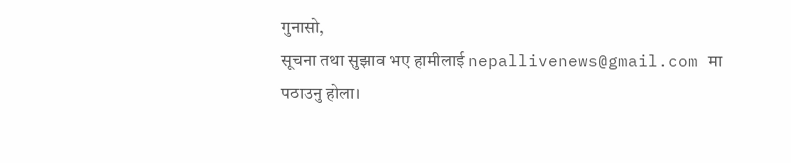गुनासो,
सूचना तथा सुझाव भए हामीलाई nepallivenews@gmail.com मा
पठाउनु होला।